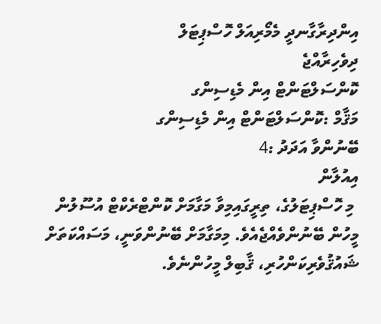އިންދިރާގާނދީ މެމޯރިއަލް ހޮސްޕިޓަލް
ދިވެހިރާއްޖެ
ކޮންސަލްޓަންޓް އިން މެޑިސިންގ
މަޤާމް :ކޮންސަލްޓަންޓް އިން މެޑިސިންގ
ބޭނުންވާ އަދަދު :4
އިއުލާން
 މި ހޮސްޕިޓަލުގެ، ތިރީގައިމިވާ މަގާމަށް ކޮންޓްރެކްޓް އުސޫލުން މީހުން ބޭނުންވެއްޖެއެވެ. މިމަގާމަށް ބޭނުންވަނީ، މަސައްކަތަށް ޝައުޤުވެރިކަންހުރި، ޤާބިލް މީހުންނެވެ.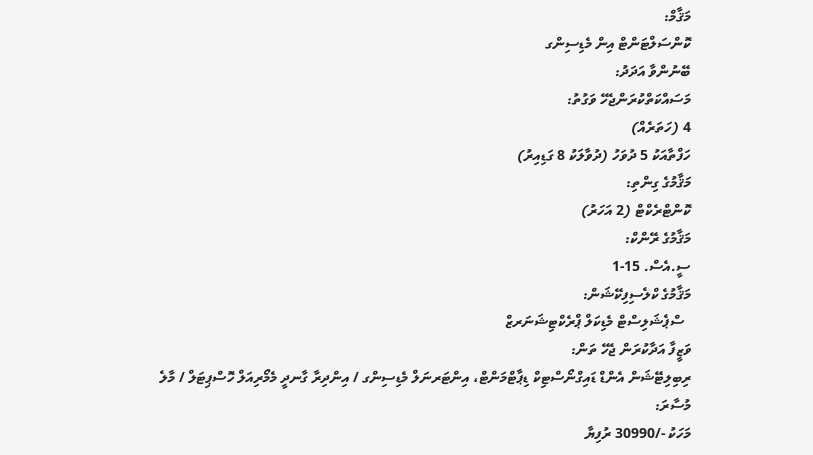މަޤާމް:
ކޮންސަލްޓަންޓް އިން މެޑިސިންގ
ބޭނުންވާ އަދަދު:
މަސައްކަތްކުރަންޖެހޭ ވަގުތު:
4 (ހަތަރެއް)
ހަފްތާއަކު 5 ދުވަހު (ދުވާލަކު 8 ގަޑިއިރު)
މަޤާމުގެ ގިންތި:
ކޮންޓްރެކްޓް (2 އަހަރު)
މަޤާމުގެ ރޭންކް:
ސީ.އެސް. 15-1
މަޤާމުގެ ކްލެސިފިކޭޝަން:
  ސްޕެޝަލިސްޓް މެޑިކަލް ޕްރެކްޓިޝަނަރޒް
ވަޒީފާ އަދާކުރަން ޖެހޭ ތަން:
ރިބިލިޓޭޝަން އެންޑް ޑައިގްނޯސްޓިކް ޑިޕާޓްމަންޓް، އިންޓަރނަލް މެޑިސިންގ / އިންދިރާ ގާނދީ މެމޯރިއަލް ހޮސްޕިޓަލް / މާލެ
މުސާރަ:
މަހަކު -/30990 ރުފިޔާ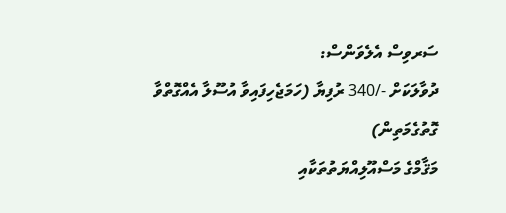ސަރވިސް އެލެވަންސް:
ދުވާލަކަށް -/340 ރުފިޔާ (ހަމަޖެހިފައިވާ އުސޫލާ އެއްގޮތްވާ ގޮތުގެމަތިން)
މަޤާމްގެ މަސްއޫލިއްޔަތުތަކާއި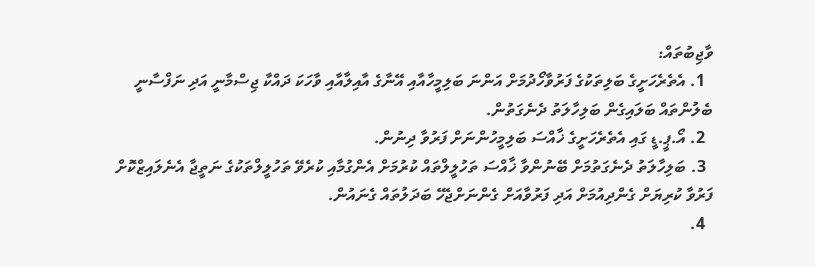ވާޖިބުތައް:
  1. އެތެރެހަށީގެ ބަލިތަކުގެ ފަރުވާހޯދުމަށް އަންނަ ބަލިމީހާއާއި އޭނާގެ އާއިލާއާއި ވާހަކަ ދައްކާ ޖިސްމާނީ އަދި ނަފްސާނީ ބެލުންތައް ބަލައިގެން ބަލިހާލަތު ދެނެގަތުން.
  2. އޯ.ޕީ.ޑީ ގައި އެތެރެހަށީގެ ޚާއްސަ ބަލިމީހުންނަށް ފަރުވާ ދިނުން.
  3. ބަލިހާލަތު ދެނެގަތުމަށް ބޭނުންވާ ޚާއްސަ ތަހުލީލްތައް ކުރުމަށް އެންގުމާއި ކުރެވޭ ތަހުލީލްތަކުގެ ނަތީޖާ އެނެލައިޒްކޮށް ފަރުވާ ކުރިޔަށް ގެންދިއުމަށް އަދި ފަރުވާއަށް ގެންނަށްޖެހޭ ބަދަލުތައް ގެނައުން.
  4.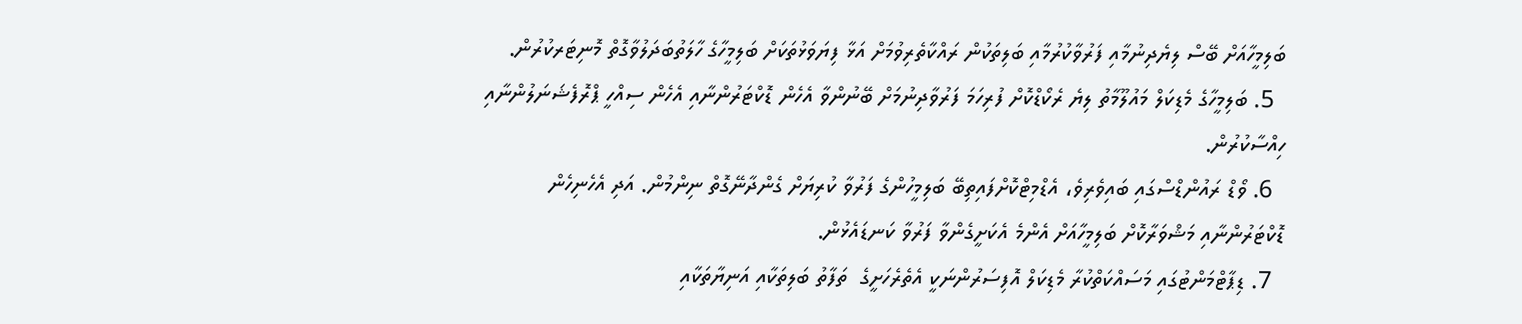ބަލިމީހާއަށް ބޭސް ލިޔެދިނުމާއި ފަރުވާކުރުމާއި ބަލިތަކުން ރައްކާތެރިވުމަށް އަޅާ ފިޔަވަޅުތަކަށް ބަލިމީހާގެ ހާލަތުބަދަލުވާގޮތް މޮނިޓަރކުރުން.
  5. ބަލިމީހާގެ މެޑިކަލް މައުލޫމާތު ލިޔެ ރެކޯޑްކޮށް ފުރިހަމަ ފަރުވާދިނުމަށް ބޭނުންވާ އެހެން ޑޮކްޓަރުންނާއި އެހެން ސިއްހީ ޕްރޮފެޝަނަލުންނާއި ހިއްސާކުރުން.
  6. ވޯޑް ރައުންޑްސްގައި ބައިވެރިވެ، އެޑްމިޓްކޮށްފައިތިބޭ ބަލިމީހުންގެ ފަރުވާ ކުރިޔަށް ގެންދާނޭގޮތް ނިންމުން. އަދި އެހެނިހެން ޑޮކްޓަރުންނާއި މަޝްވަރާކޮށް ބަލިމީހާއަށް އެންމެ އެކަށީގެންވާ ފަރުވާ ކަނޑައެޅުން.
  7. ޑިޕާޓްމަންޓުގައި މަސައްކަތްކުރާ މެޑިކަލް އޮފިސަރުންނަކީ އެތެރެހަށީގެ  ތަފާތު ބަލިތަކާއި އަނިޔާތަކާއި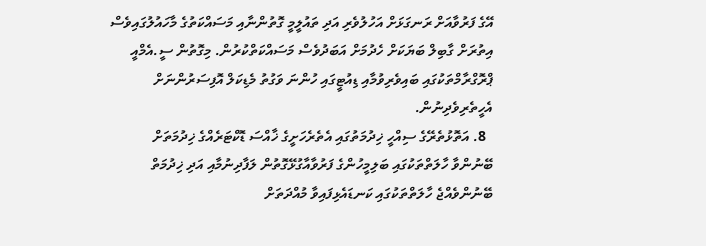އޭގެ ފަރުވާއަށް ރަނގަޅަށް އަހުލުވެރި އަދި ތައުލީމީ ގޮތުންނާއި މަސައްކަތުގެ މާހައުލުގައިވެސް އިތުރަށް ގާބިލް ބަޔަކަށް ހެދުމަށް އަބަދުވެސް މަސައްކަތްކުރުން. މިގޮތުން ސީ.އެމްއީ ޕްރޮގްރާމްތަކުގައި ބައިވެރިވުމާއި ޑިއުޓީގައި ހުންނަ ވަގުތު މެޑިކަލް އޮފިސަރުންނަށް އެހީތެރިވެދިނުން.
  8. އަތޮޅުތެރޭގެ ސިއްހީ ޚިދުމަތުގައި އެތެރެހަށީގެ ޚާއްސަ ޑޮކްޓަރެއްގެ ޚިދުމަތަށް ބޭނުންވާ ހާލަތްތަކުގައި ބަލިމީހުންގެ ފަރުވާއާގުޅޭގޮތުން ލަފާދިނުމާއި އަދި ޚިދުމަތް ބޭނުންވެއްޖެ ހާލަތްތަކުގައި ކަނޑައެޅިފައިވާ މުއްދަތަށް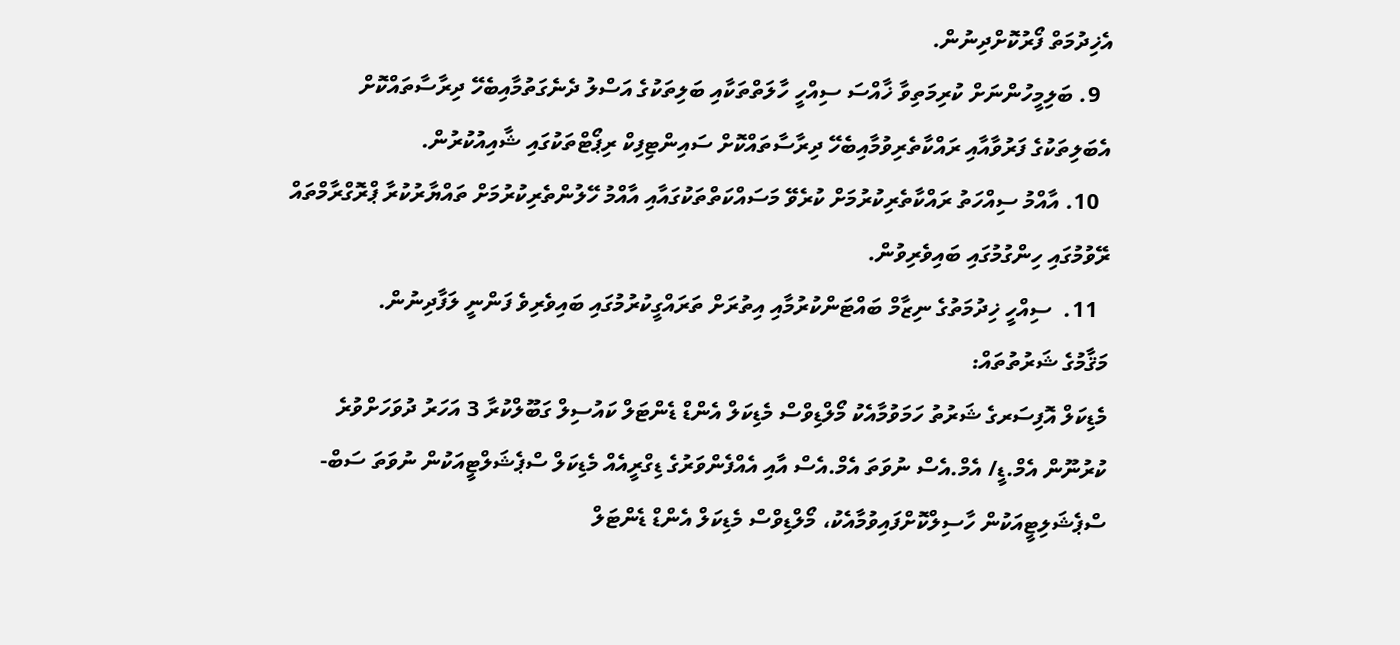އެޚިދުމަތް ފޯރުކޮށްދިނުން.
  9. ބަލިމީހުންނަށް ކުރިމަތިވާ ޚާއްސަ ސިއްހީ ހާލަތްތަކާއި ބަލިތަކުގެ އަސްލު ދެނެގަތުމާއިބެހޭ ދިރާސާތައްކޮށް އެބަލިތަކުގެ ފަރުވާއާއި ރައްކާތެރިވުމާއިބެހޭ ދިރާސާތައްކޮށް ސައިންޓިފިކް ރިޕޯޓްތަކުގައި ޝާއިއުކުރުން.
  10. އާއްމު ސިއްހަތު ރައްކާތެރިކުރުމަށް ކުރެވޭ މަސައްކަތްތަކުގައާއި އާއްމު ހޭލުންތެރިކުރުމަށް ތައްޔާރުކުރާ ޕްރޮގްރާމްތައް ރޭވުމުގައި ހިންގުމުގައި ބައިވެރިވުން.
  11.  ސިއްހީ ޚިދުމަތުގެ ނިޒާމް ބައްޓަންކުރުމާއި އިތުރަށް ތަރައްގީކުރުމުގައި ބައިވެރިވެ ފަންނީ ލަފާދިނުން.
މަޤާމުގެ ޝަރުތުތައް:
މެޑިކަލް އޮފިސަރގެ ޝަރުތު ހަމަވުމާއެކު މޯލްޑިވްސް މެޑިކަލް އެންޑް ޑެންޓަލް ކައުސިލް ގަބޫލްކުރާ 3 އަހަރު ދުވަހަށްވުރެ ކުރުނޫން އެމް.ޑީ/ އެމް.އެސް ނުވަތަ އެމް.އެސް އާއި އެއްފެންވަރުގެ ޑިގްރީއެއް މެޑިކަލް ސްޕެޝަލްޓީއަކުން ނުވަތަ ސަބް-ސްޕެޝަލިޓީއަކުން ހާސިލްކޮށްފައިވުމާއެކު، މޯލްޑިވްސް މެޑިކަލް އެންޑް ޑެންޓަލް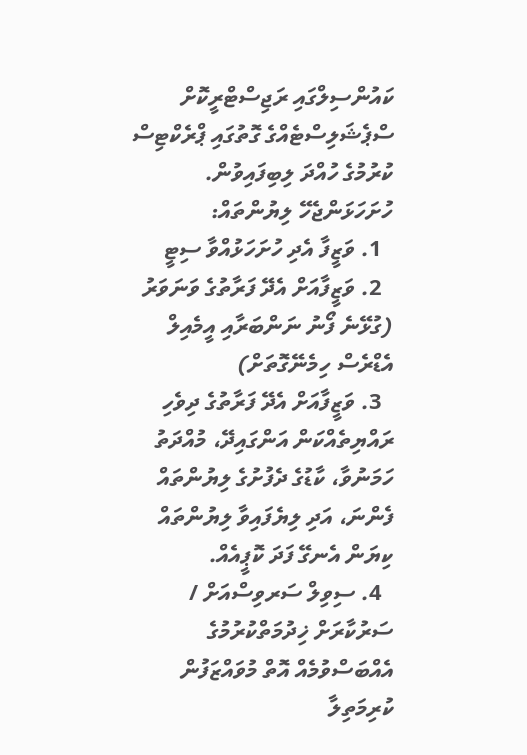ކައުންސިލްގައި ރަޖިސްޓްރީކޮށް ސްޕެޝަލިސްޓެއްގެ ގޮތުގައި ޕްރެކްޓިސް ކުރުމުގެ ހުއްދަ ލިބިފައިވުން.
ހުށަހަޅަންޖެހޭ ލިޔުންތައް:
  1. ވަޒީފާ އެދި ހުށަހަޅުއްވާ ސިޓީ
  2. ވަޒީފާއަށް އެދޭ ފަރާތުގެ ވަނަވަރު (ގުޅޭނެ ފޯނު ނަންބަރާއި އީމެއިލް އެޑްރެސް ހިމެނޭގޮތަށް)
  3. ވަޒީފާއަށް އެދޭ ފަރާތުގެ ދިވެހި ރައްޔިތެއްކަން އަންގައިދޭ، މުއްދަތު ހަމަނުވާ، ކާޑުގެ ދެފުށުގެ ލިޔުންތައް ފެންނަ، އަދި ލިޔެފައިވާ ލިޔުންތައް ކިޔަން އެނގޭ ފަދަ ކޮޕީއެއް.
  4. ސިވިލް ސަރވިސްއަށް / ސަރުކާރަށް ޚިދުމަތްކުރުމުގެ އެއްބަސްވުމެއް އޮތް މުވައްޒަފުން ކުރިމަތިލާ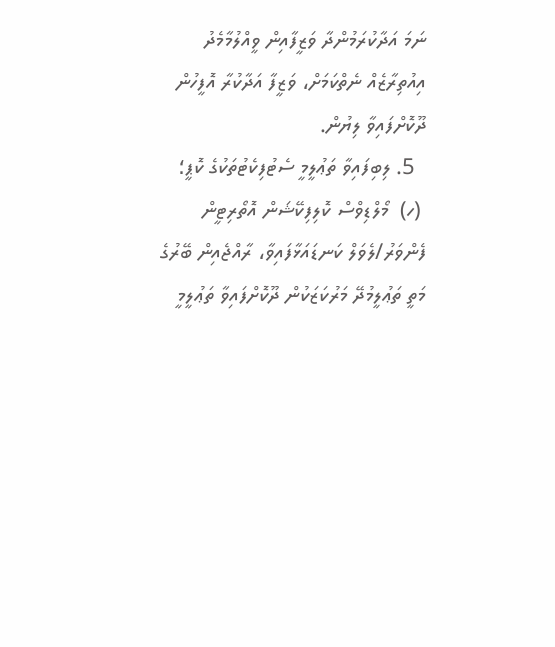ނަމަ އަދާކުރަމުންދާ ވަޒީފާއިން ވީއްލުމާމެދު އިއުތިރާޒެއް ނެތްކަމަށް، ވަޒީފާ އަދާކުރާ އޮފީހުން ދޫކޮށްފައިވާ ލިޔުން.
  5. ލިބިފައިވާ ތަޢުލީމީ ސެޓުފިކެޓުތަކުގެ ކޮޕީ؛
 (ހ)  މޯލްޑިވްސް ކޮލިފިކޭޝަން އޮތޯރިޓީން ފެންވަރު/ލެވަލް ކަނޑައަޅާފައިވާ، ރާއްޖެއިން ބޭރުގެ މަތީ ތަޢުލީމުދޭ މަރުކަޒަކުން ދޫކޮށްފައިވާ ތަޢުލީމީ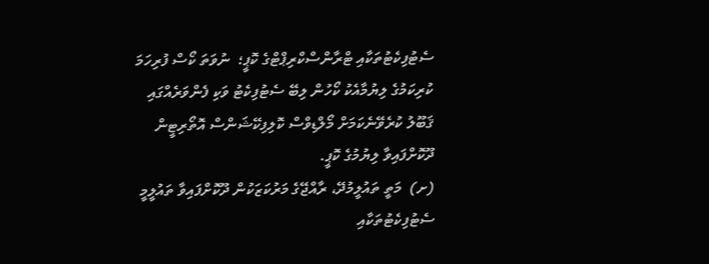ސެޓުފިކެޓުތަކާއި ޓްރާންސްކްރިޕްޓްގެ ކޮޕީ؛  ނުވަތަ ކޯސް ފުރިހަމަ ކުރިކަމުގެ ލިޔުމާއެކު ކޯހުން ލިބޭ ސެޓުފިކެޓު ވަކި ފެންވަރެއްގައި ޤަބޫލު ކުރެވޭނެކަމަށް މޯލްޑިވްސް ކޮލިފިކޭޝަންސް އޮތޯރިޓީން ދޫކޮށްފައިވާ ލިޔުމުގެ ކޮޕީ.
(ށ)  މަތީ ތައުލީމުދޭ، ރާއްޖޭގެ މަރުކަޒަކުން ދޫކޮށްފައިވާ ތައުލީމީ ސެޓުފިކެޓުތަކާއި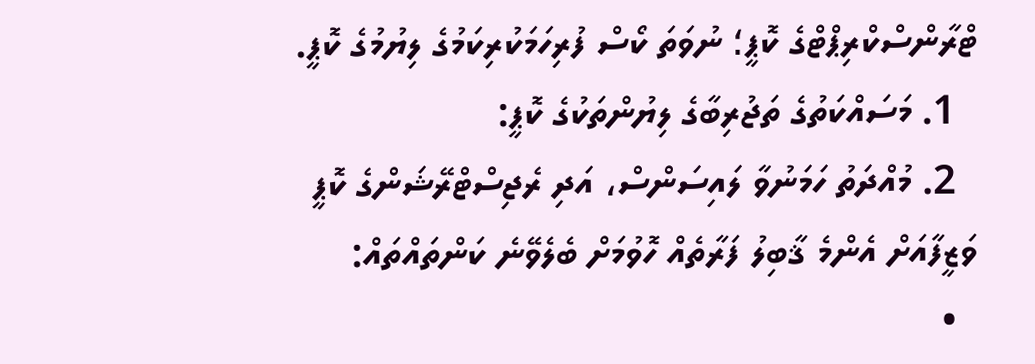ޓްރާންސްކްރިޕްޓްގެ ކޮޕީ؛ ނުވަތަ ކޯސް ފުރިހަމަކުރިކަމުގެ ލިޔުމުގެ ކޮޕީ.
  1. މަސައްކަތުގެ ތަޖުރިބާގެ ލިޔުންތަކުގެ ކޮޕީ:
  2. މުއްދަތު ހަމަނުވާ ލައިސަންސް، އަދި ރެޖިސްޓްރޭޝަންގެ ކޮޕީ
ވަޒީފާއަށް އެންމެ ޤާބިލު ފަރާތެއް ހޮވުމަށް ބެލެވޭނެ ކަންތައްތައް:
  •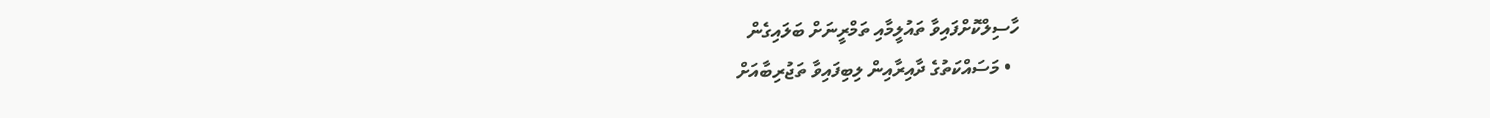ހާސިލްކޮށްފައިވާ ތައުލީމާއި ތަމްރީނަށް ބަލައިގެން
  • މަސައްކަތުގެ ދާއިރާއިން ލިބިފައިވާ ތަޖުރިބާއަށް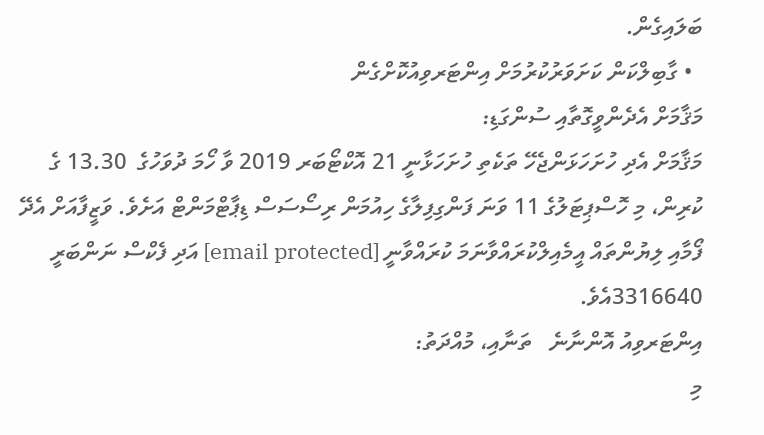ބަލައިގެން.
  • ގާބިލްކަން ކަށަވަރުކުރުމަށް އިންޓަރވިއުކޮށްގެން
މަޤާމަށް އެދެންވީގޮތާއި ސުންގަޑި:
މަޤާމަށް އެދި ހުށަހަޅަންޖެހޭ ތަކެތި ހުށަހަޅާނީ 21 އޮކްޓޯބަރ 2019 ވާ ހޯމަ ދުވަހުގެ  13.30 ގެ ކުރިން، މި ހޮސްޕިޓަލުގެ 11 ވަނަ ފަންގިފިލާގެ ހިއުމަން ރިސޯސަސް ޑިޕާޓްމަންޓް އަށެވެ. ވަޒީފާއަށް އެދޭ ފޯމާއި ލިޔުންތައް އީމެއިލްކުރައްވާނަމަ ކުރައްވާނީ [email protected] އަދި ފެކްސް ނަންބަރީ 3316640އެވެ.
އިންޓަރވިއު އޮންނާނެ   ތަނާއި، މުއްދަތު:
މި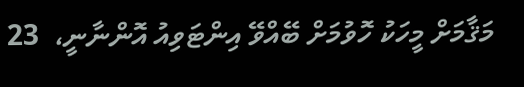މަޤާމަށް މީހަކު ހޮވުމަށް ބޭއްވޭ އިންޓަވިއު އޮންނާނީ،  23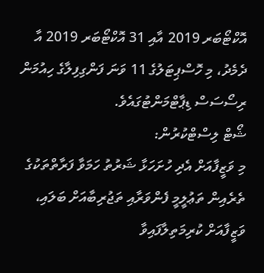އޮކްޓޯބަރ 2019 އާއި 31 އޮކްޓޯބަރ 2019 އާ ދެމެދު، މި ހޮސްޕިޓަލުގެ 11 ވަނަ ފަންގިފިލާގެ ހިއުމަން ރިސޯސަސް ޑިޕާޓްމަންޓުގައެވެ.
ޝޯޓް ލިސްޓްކުރުން:
މި ވަޒީފާއަށް އެދި ހުށަހަޅާ ޝަރުތު ހަމަވާ ފަރާތްތަކުގެ ތެރެއިން ތަޢުލީމީ ފެންވަރާއި ތަޖުރިބާއަށް ބަލައި، ވަޒީފާއަށް ކުރިމަތިލާފައިވާ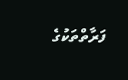ފަރާތްތަކުގެ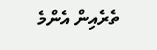ތެރެއިން އެންމެ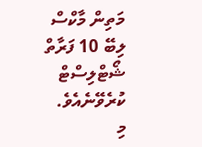މަތިން މާކްސް ލިބޭ 10 ފަރާތް ޝޯޓްލިސްޓް ކުރެވޭނެއެވެ.
މި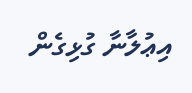އިޢުލާނާ ގުޅިގެން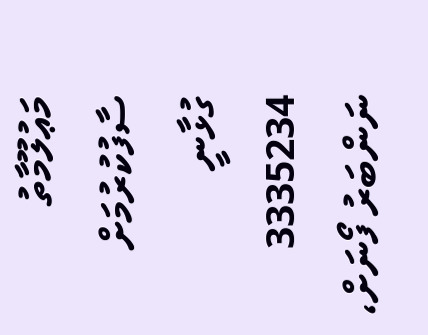މަޢުލޫމާތު ސާފުކުރުމަށް ގުޅާނީ 3335234 ނަންބަރު ފޯނަށް،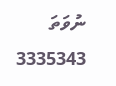ނުވަތަ 3335343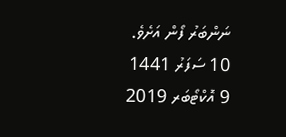ނަންބަރު ފޯން އަށެވެ.
10 ސަފަރު 1441
9 އޮކްޓޯބަރ 2019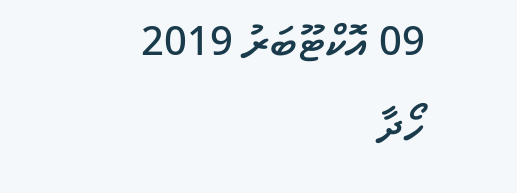09 އޮކްޓޫބަރު 2019
ހޯދާ